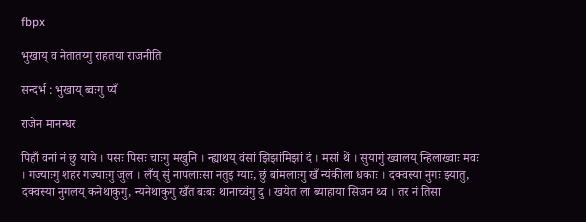fbpx

भुखाय् व नेतातय्गु राहतया राजनीति

सन्दर्भ : भुखाय् ब्वःगु प्यँ

राजेन मानन्धर

पिहाँ वनां नं छु याये । पसः पिसः चाःगु मखुनि । न्ह्याथय् वंसां झिझांमिझां दं । मसां थें । सुयागुं ख्वालय् न्हिलाख्वाः मवः । गज्याःगु शहर गज्याःगु जुल । लँय् सुं नापलाःसा नतुइ ग्याः, छुं बांमलाःगु खँ न्यंकीला धकाः । दक्वस्या नुगः झ्यातु, दक्वस्या नुगलय् कनेथाकुगु, न्यनेथाकुगु खँत बःबः थानाच्वंगु दु । खयेत ला ब्याहाया सिजन थ्व । तर नं तिसा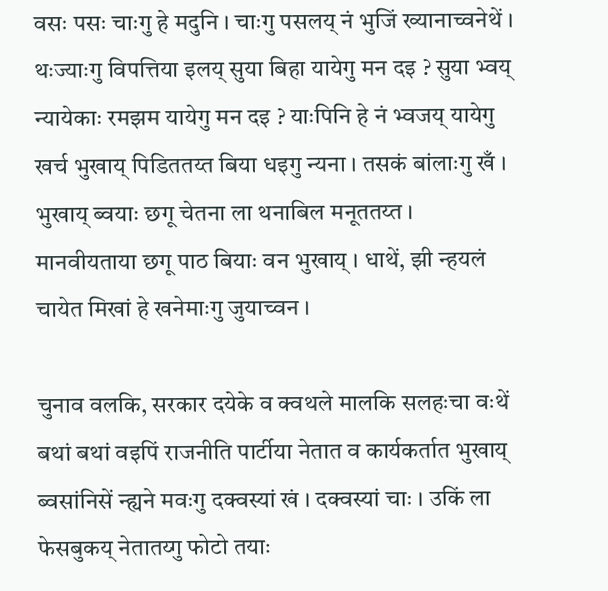वसः पसः चाःगु हे मदुनि । चाःगु पसलय् नं भुजिं ख्यानाच्वनेथें । थःज्याःगु विपत्तिया इलय् सुया बिहा यायेगु मन दइ ? सुया भ्वय् न्यायेकाः रमझम यायेगु मन दइ ? याःपिनि हे नं भ्वजय् यायेगु खर्च भुखाय् पिडिततय्त बिया धइगु न्यना । तसकं बांलाःगु खँ । भुखाय् ब्वयाः छगू चेतना ला थनाबिल मनूततय्त । मानवीयताया छगू पाठ बियाः वन भुखाय् । धाथें, झी न्हयलं चायेत मिखां हे खनेमाःगु जुयाच्वन ।

चुनाव वलकि, सरकार दयेके व क्वथले मालकि सलहःचा वःथें बथां बथां वइपिं राजनीति पार्टीया नेतात व कार्यकर्तात भुखाय् ब्वसांनिसें न्ह्यने मवःगु दक्वस्यां खं । दक्वस्यां चाः । उकिं ला फेसबुकय् नेतातय्गु फोटो तयाः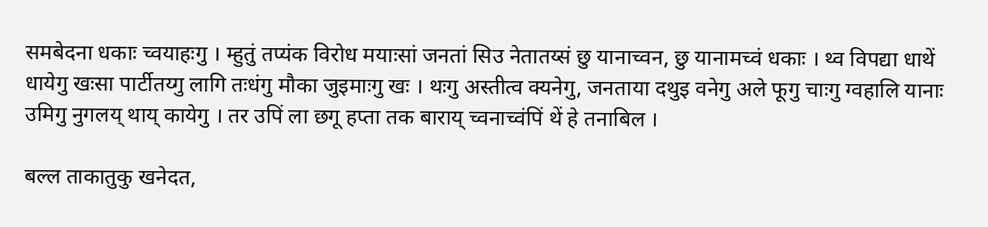समबेदना धकाः च्वयाहःगु । म्हुतुं तप्यंक विरोध मयाःसां जनतां सिउ नेतातय्सं छु यानाच्वन, छु यानामच्वं धकाः । थ्व विपद्या धाथें धायेगु खःसा पार्टीतय्गु लागि तःधंगु मौका जुइमाःगु खः । थःगु अस्तीत्व क्यनेगु, जनताया दथुइ वनेगु अले फूगु चाःगु ग्वहालि यानाः उमिगु नुगलय् थाय् कायेगु । तर उपिं ला छगू हप्ता तक बाराय् च्वनाच्वंपिं थें हे तनाबिल ।

बल्ल ताकातुकु खनेदत,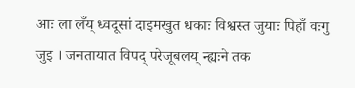आः ला लँय् ध्वदूसां दाइमखुत धकाः विश्वस्त जुयाः पिहाँ वःगु जुइ । जनतायात विपद् परेजूबलय् न्ह्यःने तक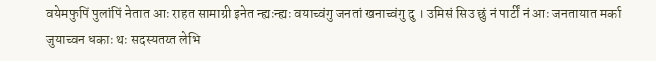वयेमफुपिं पुलांपिं नेतात आः राहत सामाग्री इनेत न्ह्यःन्ह्यः वयाच्वंगु जनतां खनाच्वंगु दु । उमिसं सिउ छुं नं पार्टीं नं आः जनतायात मर्का जुयाच्वन धकाः थः सदस्यतय्त लेभि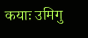कयाः उमिगु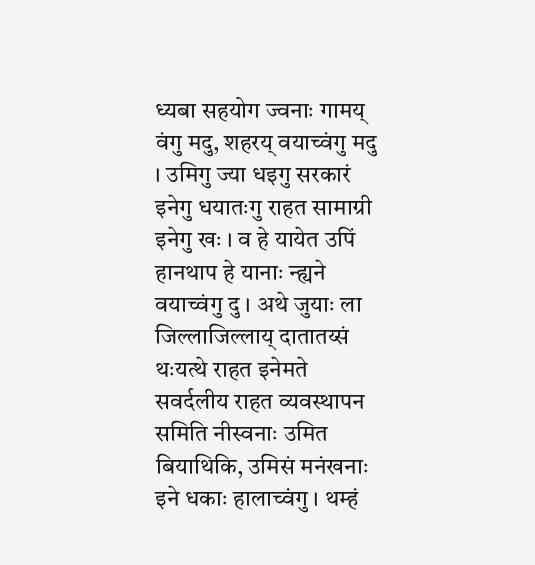ध्यबा सहयोग ज्वनाः गामय् वंगु मदु, शहरय् वयाच्वंगु मदु । उमिगु ज्या धइगु सरकारं इनेगु धयातःगु राहत सामाग्री इनेगु खः । व हे यायेत उपिं हानथाप हे यानाः न्ह्यने वयाच्वंगु दु । अथे जुयाः ला जिल्लाजिल्लाय् दातातय्सं थःयत्थे राहत इनेमते सवर्दलीय राहत व्यवस्थापन समिति नीस्वनाः उमित बियाथिकि, उमिसं मनंखनाः इने धकाः हालाच्वंगु । थम्हं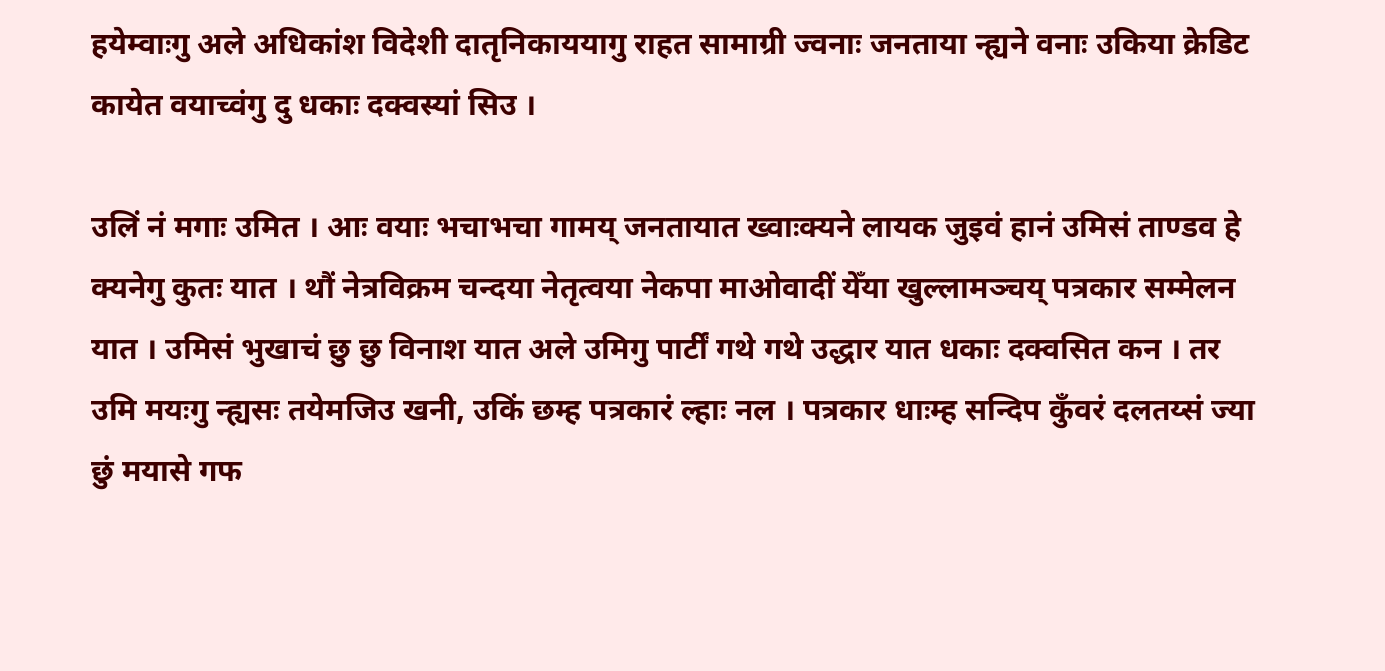हयेम्वाःगु अले अधिकांश विदेशी दातृनिकाययागु राहत सामाग्री ज्वनाः जनताया न्ह्यने वनाः उकिया क्रेडिट कायेत वयाच्वंगु दु धकाः दक्वस्यां सिउ ।

उलिं नं मगाः उमित । आः वयाः भचाभचा गामय् जनतायात ख्वाःक्यने लायक जुइवं हानं उमिसं ताण्डव हे क्यनेगु कुतः यात । थौं नेत्रविक्रम चन्दया नेतृत्वया नेकपा माओवादीं येँया खुल्लामञ्चय् पत्रकार सम्मेलन यात । उमिसं भुखाचं छु छु विनाश यात अले उमिगु पार्टीं गथे गथे उद्धार यात धकाः दक्वसित कन । तर उमि मयःगु न्ह्यसः तयेमजिउ खनी, उकिं छम्ह पत्रकारं ल्हाः नल । पत्रकार धाःम्ह सन्दिप कुँवरं दलतय्सं ज्या छुं मयासे गफ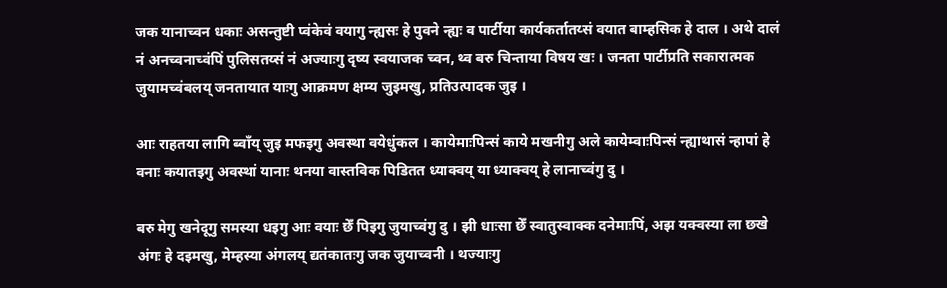जक यानाच्वन धकाः असन्तुष्टी प्वंकेवं वयागु न्ह्यसः हे पुवने न्ह्यः व पार्टीया कार्यकर्तातय्सं वयात बाम्हसिक हे दाल । अथे दालं नं अनच्वनाच्वंपिं पुलिसतय्सं नं अज्याःगु दृष्य स्वयाजक च्वन, थ्व बरु चिन्ताया विषय खः । जनता पार्टीप्रति सकारात्मक जुयामच्वंबलय् जनतायात याःगु आक्रमण क्षम्य जुइमखु, प्रतिउत्पादक जुइ ।

आः राहतया लागि ब्वाँय् जुइ मफइगु अवस्था वयेधुंकल । कायेमाःपिन्सं काये मखनीगु अले कायेम्वाःपिन्सं न्ह्याथासं न्हापां हे वनाः कयातइगु अवस्थां यानाः थनया वास्तविक पिडितत ध्याक्वय् या ध्याक्वय् हे लानाच्वंगु दु ।

बरु मेगु खनेदूगु समस्या धइगु आः वयाः छेँ पिइगु जुयाच्वंगु दु । झी धाःसा छेँ स्वातुस्वाक्क दनेमाःपिं, अझ यक्वस्या ला छखे अंगः हे दइमखु, मेम्हस्या अंगलय् द्यतंकातःगु जक जुयाच्वनी । थज्याःगु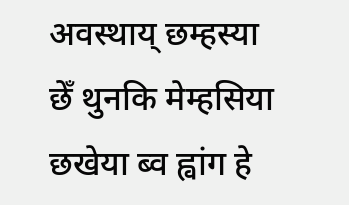अवस्थाय् छम्हस्या छेँ थुनकि मेम्हसिया छखेया ब्व ह्वांग हे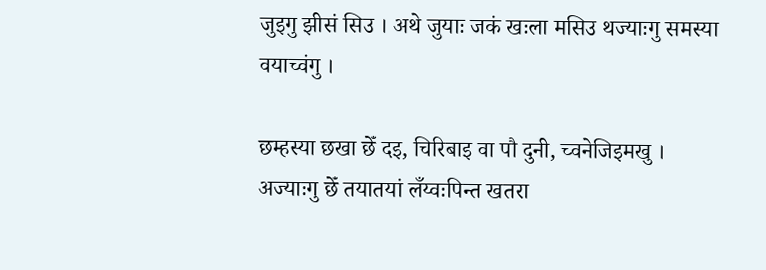जुइगु झीसं सिउ । अथे जुयाः जकं खःला मसिउ थज्याःगु समस्या वयाच्वंगु ।

छम्हस्या छखा छेँ दइ, चिरिबाइ वा पौ दुनी, च्वनेजिइमखु । अज्याःगु छेँ तयातयां लँय्वःपिन्त खतरा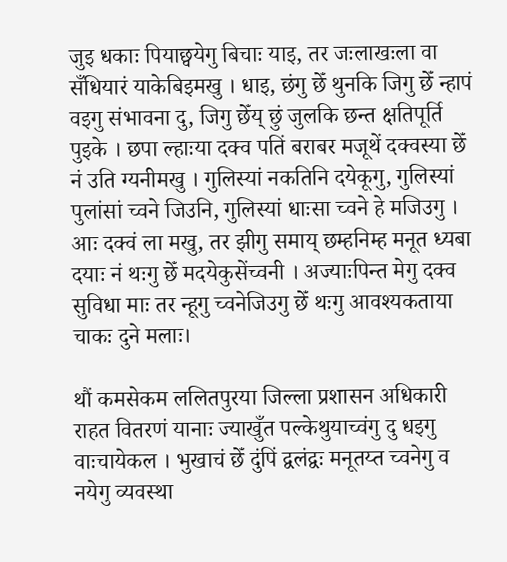जुइ धकाः पियाछ्वयेगु बिचाः याइ, तर जःलाखःला वा सँधियारं याकेबिइमखु । धाइ, छंगु छेँ थुनकि जिगु छेँ न्हापं वइगु संभावना दु, जिगु छेँय् छुं जुलकि छन्त क्षतिपूर्ति पुइके । छपा ल्हाःया दक्व पतिं बराबर मजूथें दक्वस्या छेँ नं उति ग्यनीमखु । गुलिस्यां नकतिनि दयेकूगु, गुलिस्यां पुलांसां च्वने जिउनि, गुलिस्यां धाःसा च्वने हे मजिउगु । आः दक्वं ला मखु, तर झीगु समाय् छम्हनिम्ह मनूत ध्यबा दयाः नं थःगु छेँ मदयेकुसेंच्वनी । अज्याःपिन्त मेगु दक्व सुविधा माः तर न्हूगु च्वनेजिउगु छेँ थःगु आवश्यकताया चाकः दुने मलाः।

थौं कमसेकम ललितपुरया जिल्ला प्रशासन अधिकारी राहत वितरणं यानाः ज्याखुँत पल्केथुयाच्वंगु दु धइगु वाःचायेकल । भुखाचं छेँ दुंपिं द्वलंद्वः मनूतय्त च्वनेगु व नयेगु व्यवस्था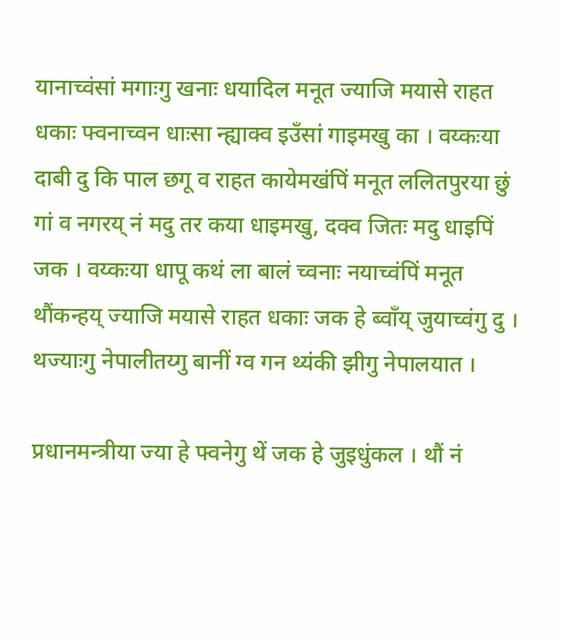यानाच्वंसां मगाःगु खनाः धयादिल मनूत ज्याजि मयासे राहत धकाः फ्वनाच्वन धाःसा न्ह्याक्व इउँसां गाइमखु का । वय्कःया दाबी दु कि पाल छगू व राहत कायेमखंपिं मनूत ललितपुरया छुं गां व नगरय् नं मदु तर कया धाइमखु, दक्व जितः मदु धाइपिं जक । वय्कःया धापू कथं ला बालं च्वनाः नयाच्वंपिं मनूत थौंकन्हय् ज्याजि मयासे राहत धकाः जक हे ब्वाँय् जुयाच्वंगु दु । थज्याःगु नेपालीतय्गु बानीं ग्व गन थ्यंकी झीगु नेपालयात ।

प्रधानमन्त्रीया ज्या हे फ्वनेगु थें जक हे जुइधुंकल । थौं नं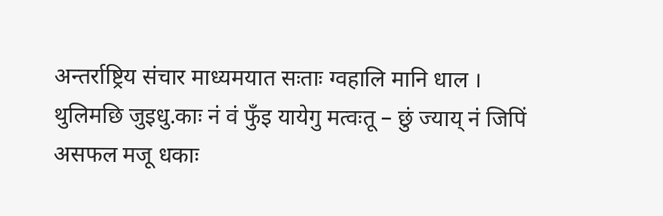अन्तर्राष्ट्रिय संचार माध्यमयात सःताः ग्वहालि मानि धाल । थुलिमछि जुइधु.काः नं वं फुँइ यायेगु मत्वःतू – छुं ज्याय् नं जिपिं असफल मजू धकाः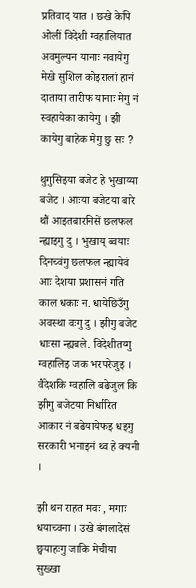प्रतिवाद यात । छखे केपि ओलीं विदेशी ग्वहालियात अवमुल्यन यानाः नवायेगु मेखे सुशिल कोइरालां हानं दाताया तारीफ यानाः मेगु नं स्वहायेका कायेगु । झी कायेगु बाहेक मेगु छु सः ?

थुगुसिइया बजेट हे भुखाय्या बजेट । आःया बजेटया बारे थौं आइतबारनिसें छलफल न्ह्याइगु दु । भुखाय् ब्वयाः दिनच्वंगु छलफल न्ह्यायेवं आः देशया प्रशासनं गति काल धकाः न. धायेछिउँगु अवस्था वःगु दु । झीगु बजेट धाःसा न्ह्यबले. विदेशीतय्गु ग्वहालिइ जक भरपरेजुइ । वैदेशकि ग्वहालि बढेजुल कि झीगु बजेटया निर्धारित आकार नं बढेयायेफइ धइगु सरकारी भनाइनं थ्व हे क्यनी ।

झी थन राहत मवः , मगाः धयाच्वना । उखे बंगलादेसं छ्वयाहःगु जाकि मेचीया सुख्खा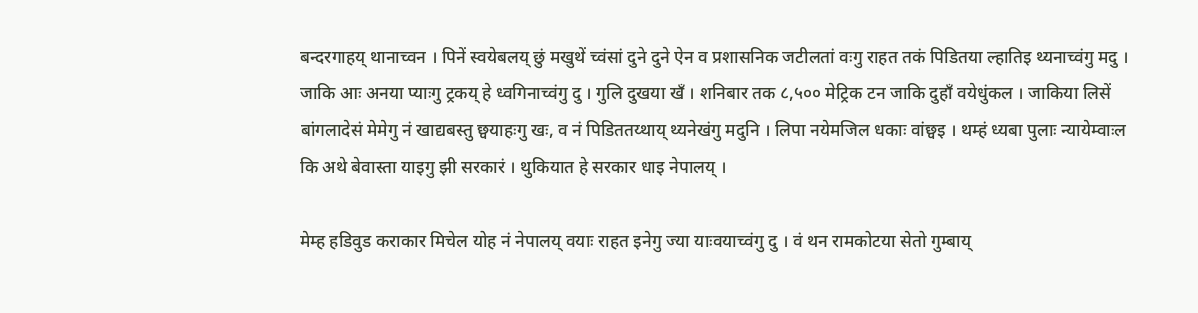बन्दरगाहय् थानाच्वन । पिनें स्वयेबलय् छुं मखुथें च्वंसां दुने दुने ऐन व प्रशासनिक जटीलतां वःगु राहत तकं पिडितया ल्हातिइ थ्यनाच्वंगु मदु । जाकि आः अनया प्याःगु ट्रकय् हे ध्वगिनाच्वंगु दु । गुलि दुखया खँ । शनिबार तक ८,५०० मेट्रिक टन जाकि दुहाँ वयेधुंकल । जाकिया लिसें बांगलादेसं मेमेगु नं खाद्यबस्तु छ्वयाहःगु खः, व नं पिडिततय्थाय् थ्यनेखंगु मदुनि । लिपा नयेमजिल धकाः वांछ्वइ । थम्हं ध्यबा पुलाः न्यायेम्वाःल कि अथे बेवास्ता याइगु झी सरकारं । थुकियात हे सरकार धाइ नेपालय् ।

मेम्ह हडिवुड कराकार मिचेल योह नं नेपालय् वयाः राहत इनेगु ज्या याःवयाच्वंगु दु । वं थन रामकोटया सेतो गुम्बाय्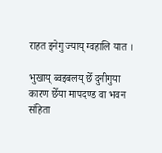राहत इनेगु ज्याय् ग्वहालि यात ।

भुखाय् ब्वइबलय् छेँ दुनीगुया कारण छेँया मापदण्ड वा भवन संहिता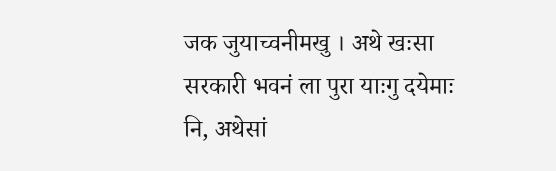जक जुयाच्वनीमखु । अथे खःसा सरकारी भवनं ला पुरा याःगु दयेमाः नि, अथेसां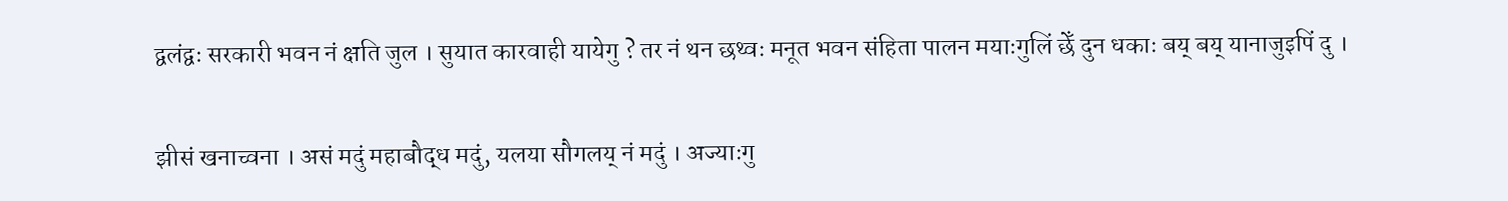द्वलंद्वः सरकारी भवन नं क्षति जुल । सुयात कारवाही यायेगु ? तर नं थन छथ्वः मनूत भवन संहिता पालन मयाःगुलिं छेँ दुन धकाः बय् बय् यानाजुइपिं दु ।

झीसं खनाच्वना । असं मदुं महाबौद्ध मदुं, यलया सौगलय् नं मदुं । अज्याःगु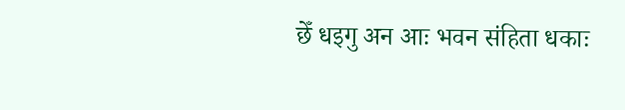छेँ धइगु अन आः भवन संहिता धकाः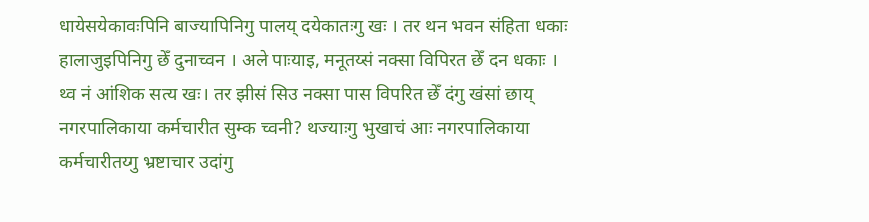धायेसयेकावःपिनि बाज्यापिनिगु पालय् दयेकातःगु खः । तर थन भवन संहिता धकाः हालाजुइपिनिगु छेँ दुनाच्वन । अले पाःयाइ, मनूतय्सं नक्सा विपिरत छेँ दन धकाः । थ्व नं आंशिक सत्य खः। तर झीसं सिउ नक्सा पास विपरित छेँ दंगु खंसां छाय् नगरपालिकाया कर्मचारीत सुम्क च्वनी? थज्याःगु भुखाचं आः नगरपालिकाया कर्मचारीतय्गु भ्रष्टाचार उदांगु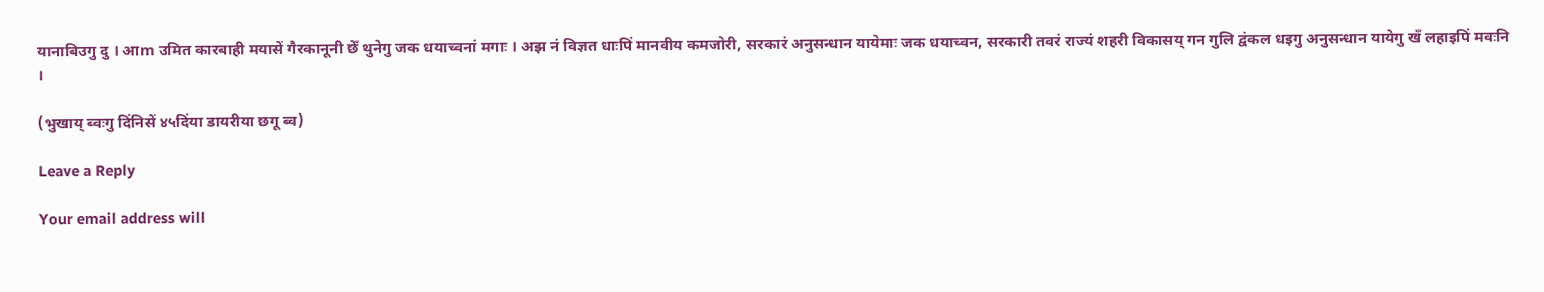यानाबिउगु दु । आm उमित कारबाही मयासें गैरकानूनी छेँ थुनेगु जक धयाच्वनां मगाः । अझ नं विज्ञत धाःपिं मानवीय कमजोरी, सरकारं अनुसन्धान यायेमाः जक धयाच्वन, सरकारी तवरं राज्यं शहरी विकासय् गन गुलि द्वंकल धइगु अनुसन्धान यायेगु खँ लहाइपिं मवःनि ।

(भुखाय् ब्वःगु दिंनिसें ४५दिंया डायरीया छगू ब्व)

Leave a Reply

Your email address will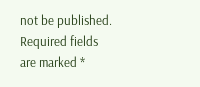not be published. Required fields are marked *